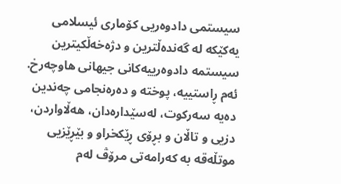سیستمی دادوەریی کۆماری ئیسلامی یەکێکە لە گەندەڵترین و دژەخەڵکیترین سیستمە دادوەرییەکانی جیهانی هاوچەرخ. ئەم ڕاستییە، پوختە و دەرەنجامی چەندین دەیە سەرکوت، لەسێدارەدان، هەڵاواردن، دزیی و تاڵان و بڕۆی ڕێکخراو و بێڕێزیی موتڵەقە بە کەرامەتی مرۆڤ لەم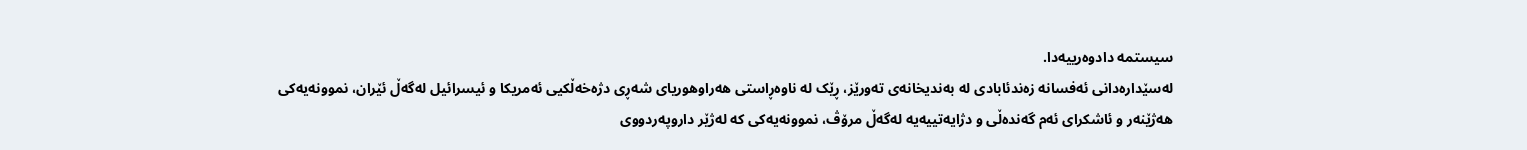سیستمە دادوەرییەدا.
لەسێدارەدانی ئەفسانە زەندئابادی لە بەندیخانەی تەورێز، ڕێک لە ناوەڕاستی هەراوهوریای شەڕی دژەخەڵکیی ئەمریکا و ئیسرائیل لەگەڵ ئێران، نموونەیەکی هەژێنەر و ئاشکرای ئەم گەندەڵی و دژایەتییەیە لەگەڵ مرۆڤ، نموونەیەکی کە لەژێر داروپەردووی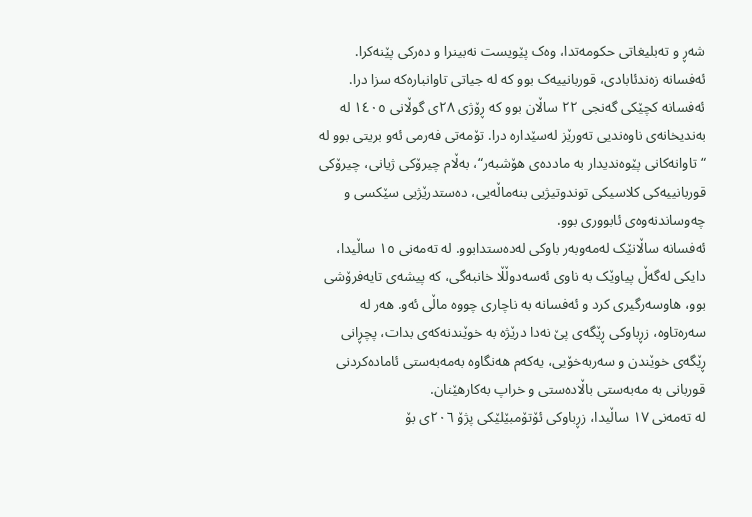شەڕ و تەبلیغاتی حکومەتدا، وەک پێویست نەبینرا و دەرکی پێنەکرا.
ئەفسانە زەندئابادی، قوربانییەک بوو کە لە جیاتی تاوانبارەکە سزا درا. ئەفسانە کچێکی گەنجی ٢٢ ساڵان بوو کە ڕۆژی ٢٨ی گوڵانی ١٤٠٥ لە بەندیخانەی ناوەندیی تەورێز لەسێدارە درا. تۆمەتی فەرمی ئەو بریتی بوو لە “تاوانەکانی پێوەندیدار بە ماددەی هۆشبەر“، بەڵام چیرۆکی ژیانی، چیرۆکی قوربانییەکی کلاسیکی توندوتیژیی بنەماڵەیی، دەستدرێژیی سێکسی و چەوساندنەوەی ئابووری بوو.
ئەفسانە ساڵانێک لەمەوبەر باوکی لەدەستدابوو. لە تەمەنی ١٥ ساڵیدا، دایکی لەگەڵ پیاوێک بە ناوی ئەسەدوڵڵا خانبەگی، کە پیشەی تایەفرۆشی بوو، هاوسەرگیری کرد و ئەفسانە بە ناچاری چووە ماڵی ئەو. هەر لە سەرەتاوە، زڕباوکی ڕێگەی پێ نەدا درێژە بە خوێندنەکەی بدات، پچڕانی ڕێگەی خوێندن و سەربەخۆیی، یەکەم هەنگاوە بەمەبەستی ئامادەکردنی قوربانی بە مەبەستی باڵادەستی و خراپ بەکارهێنان.
لە تەمەنی ١٧ ساڵیدا، زڕباوکی ئۆتۆمبێلێکی پژۆ ٢٠٦ی بۆ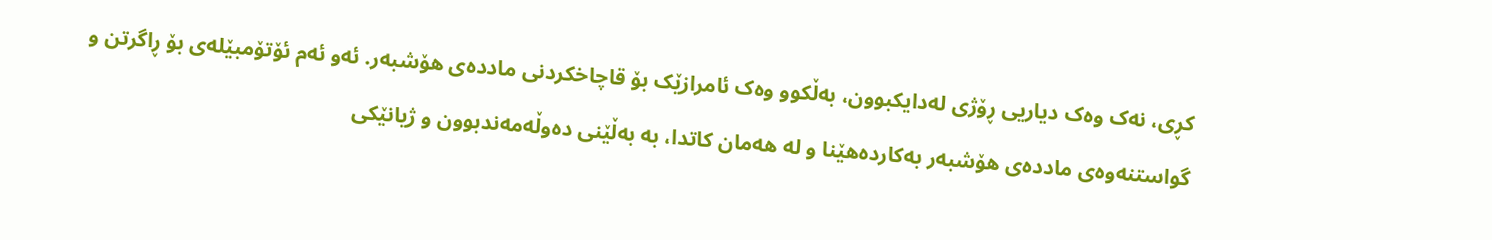کڕی، نەک وەک دیاریی ڕۆژی لەدایکبوون، بەڵکوو وەک ئامرازێک بۆ قاچاخکردنی ماددەی هۆشبەر. ئەو ئەم ئۆتۆمبێلەی بۆ ڕاگرتن و گواستنەوەی ماددەی هۆشبەر بەکاردەهێنا و لە هەمان کاتدا، بە بەڵێنی دەوڵەمەندبوون و ژیانێکی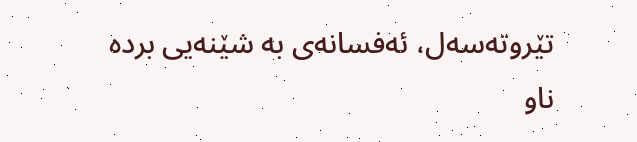تێروتەسەل، ئەفسانەی بە شێنەیی بردە ناو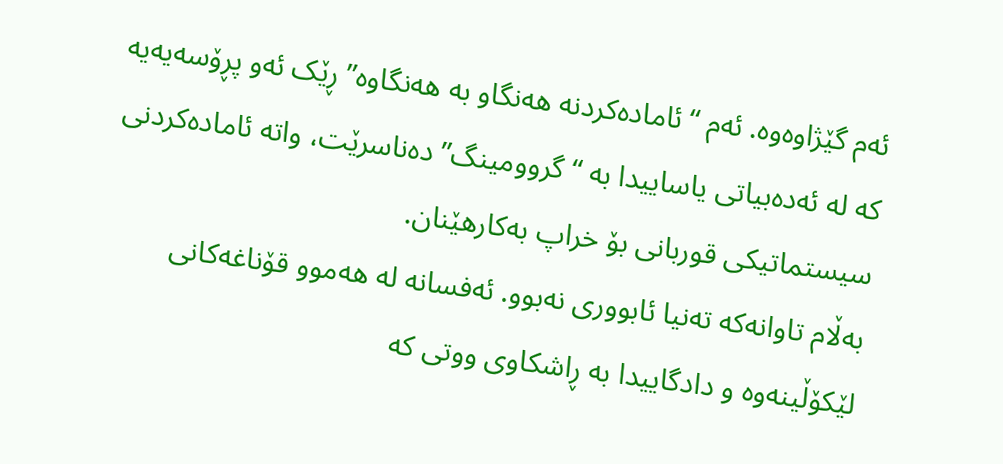ئەم گێژاوەوە. ئەم “ئامادەکردنە هەنگاو بە هەنگاوە” ڕێک ئەو پڕۆسەیەیە کە لە ئەدەبیاتی یاساییدا بە “گروومینگ” دەناسرێت، واتە ئامادەکردنی سیستماتیکی قوربانی بۆ خراپ بەکارهێنان.
بەڵام تاوانەکە تەنیا ئابووری نەبوو. ئەفسانە لە هەموو قۆناغەکانی لێکۆڵینەوە و دادگاییدا بە ڕاشکاوی ووتی کە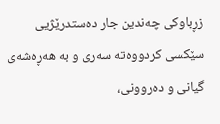زڕباوکی چەندین جار دەستدرێژیی سێکسی کردووەتە سەری و بە هەڕەشەی گیانی و دەروونی،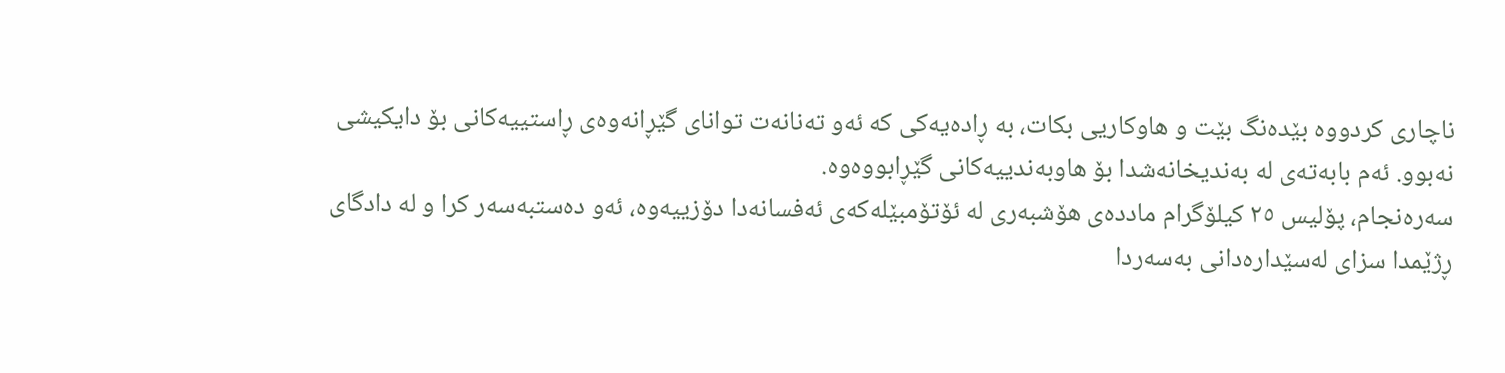ناچاری کردووە بێدەنگ بێت و هاوکاریی بکات، بە ڕادەیەکی کە ئەو تەنانەت توانای گێڕانەوەی ڕاستییەکانی بۆ دایکیشی نەبوو. ئەم بابەتەی لە بەندیخانەشدا بۆ هاوبەندییەکانی گێڕابووەوە.
سەرەنجام، پۆلیس ٢٥ کیلۆگرام ماددەی هۆشبەری لە ئۆتۆمبێلەکەی ئەفسانەدا دۆزییەوە، ئەو دەستبەسەر کرا و لە دادگای ڕژێمدا سزای لەسێدارەدانی بەسەردا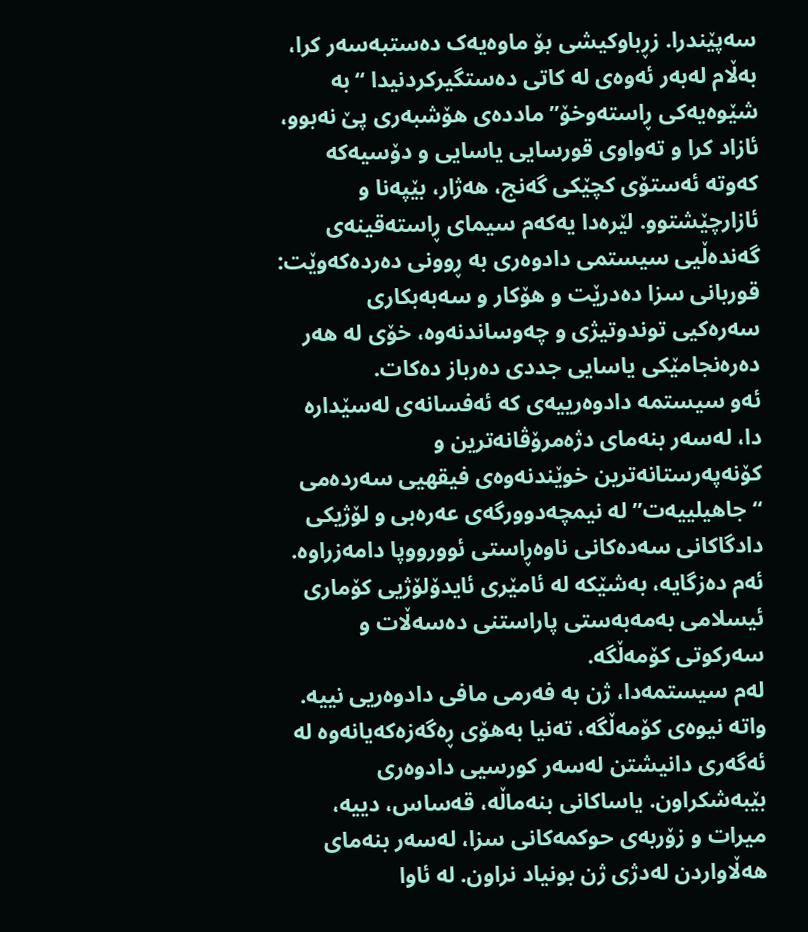سەپێندرا. زڕباوکیشی بۆ ماوەیەک دەستبەسەر کرا، بەڵام لەبەر ئەوەی لە کاتی دەستگیرکردنیدا “بە شێوەیەکی ڕاستەوخۆ” ماددەی هۆشبەری پێ نەبوو، ئازاد کرا و تەواوی قورسایی یاسایی و دۆسیەکە کەوتە ئەستۆی کچێکی گەنج، هەژار، بێپەنا و ئازارچێشتوو. لێرەدا یەکەم سیمای ڕاستەقینەی گەندەڵیی سیستمی دادوەری بە ڕوونی دەردەکەوێت: قوربانی سزا دەدرێت و هۆکار و سەبەبکاری سەرەکیی توندوتیژی و چەوساندنەوە، خۆی لە هەر دەرەنجامێکی یاسایی جددی دەرباز دەکات.
ئەو سیستمە دادوەرییەی کە ئەفسانەی لەسێدارە دا، لەسەر بنەمای دژەمرۆڤانەترین و کۆنەپەرستانەترین خوێندنەوەی فیقهیی سەردەمی “جاهیلییەت” لە نیمچەدوورگەی عەرەبی و لۆژیکی دادگاکانی سەدەکانی ناوەڕاستی ئوورووپا دامەزراوە. ئەم دەزگایە، بەشێکە لە ئامێری ئایدۆلۆژیی کۆماری ئیسلامی بەمەبەستی پاراستنی دەسەڵات و سەرکوتی کۆمەڵگە.
لەم سیستمەدا، ژن بە فەرمی مافی دادوەریی نییە. واتە نیوەی کۆمەڵگە، تەنیا بەهۆی ڕەگەزەکەیانەوە لە ئەگەری دانیشتن لەسەر کورسیی دادوەری بێبەشکراون. یاساکانی بنەماڵە، قەساس، دییە، میرات و زۆربەی حوکمەکانی سزا، لەسەر بنەمای هەڵاواردن لەدژی ژن بونیاد نراون. لە ئاوا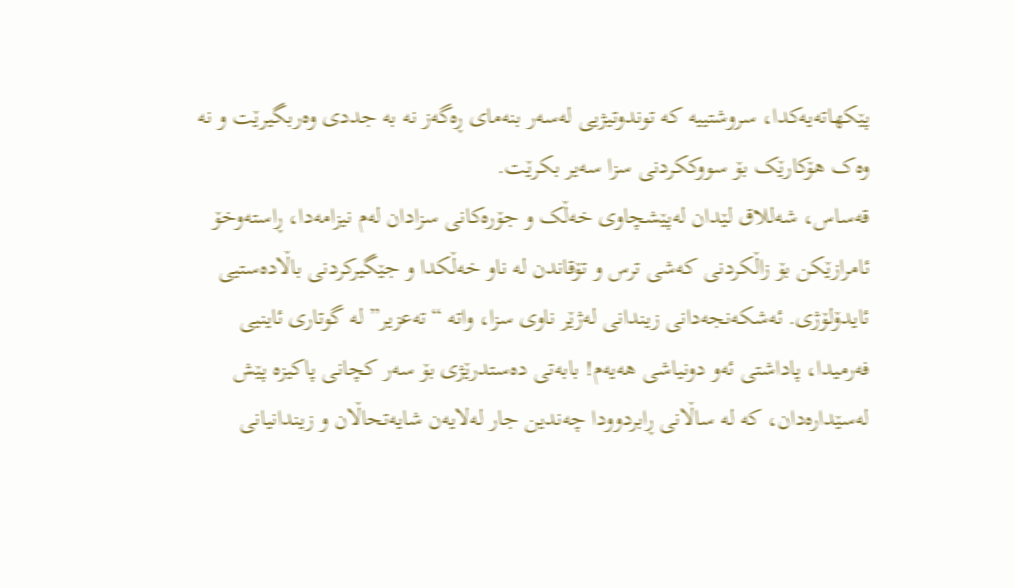پێکهاتەیەکدا، سروشتییە کە توندوتیژیی لەسەر بنەمای ڕەگەز نە بە جددی وەربگیرێت و نە وەک هۆکارێک بۆ سووککردنی سزا سەیر بکرێت.
قەساس، شەللاق لێدان لەپێشچاوی خەڵک و جۆرەکانی سزادان لەم نیزامەدا، ڕاستەوخۆ ئامرازێکن بۆ زاڵکردنی کەشی ترس و تۆقاندن لە ناو خەڵکدا و جێگیرکردنی باڵادەستیی ئایدۆلۆژی. ئەشکەنجەدانی زیندانی لەژێر ناوی سزا، واتە “تەعزیر” لە گوتاری ئاینیی فەرمیدا، پاداشتی ئەو دونیاشی هەیەم! بابەتی دەستدرێژی بۆ سەر کچانی پاکیزە پێش لەسێدارەدان، کە لە ساڵانی ڕابردوودا چەندین جار لەلایەن شایەتحاڵان و زیندانیانی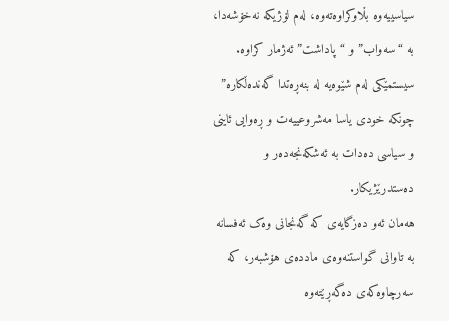سیاسییەوە بڵاوکراوەتەوە، لەم لۆژیکە نەخۆشەدا، بە “سەواب” و “پاداشت” ئەژمار کراوە. سیستمێکی لەم شێوەیە لە بنەڕەتدا گەندەڵکارە” چونکە خودی یاسا مەشروعییەت و ڕەوایی ئاینی و سیاسی دەدات بە ئەشکەنجەدەر و دەستدرێژیکار.
هەمان ئەو دەزگایەی کە گەنجانی وەک ئەفسانە بە تاوانی گواستنەوەی ماددەی هۆشبەر، کە سەرچاوەکەی دەگەڕێتەوە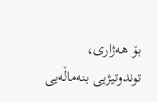بۆ هەژاری، توندوتیژیی بنەماڵەیی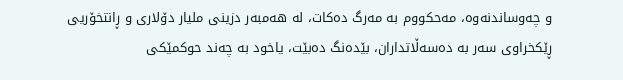و چەوساندنەوە، مەحکووم بە مەرگ دەکات، لە هەمبەر دزینی ملیار دۆلاری و ڕانتخۆریی ڕێکخراوی سەر بە دەسەڵاتداران، بێدەنگ دەبێت، یاخود بە چەند حوکمێکی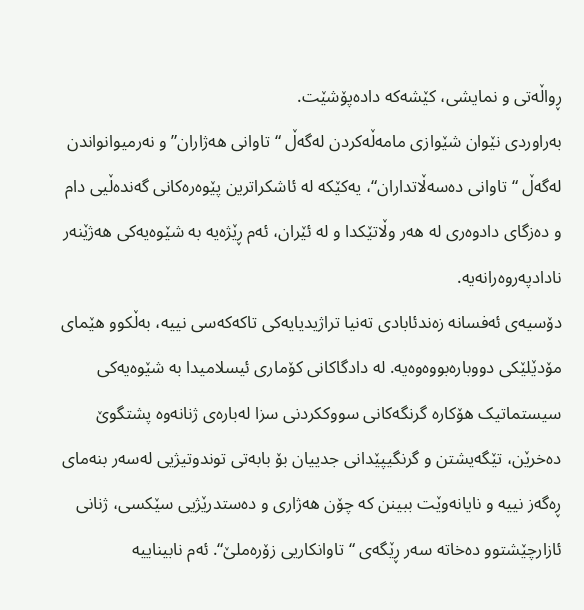ڕواڵەتی و نمایشی، کێشەکە دادەپۆشێت.
بەراوردی نێوان شێوازی مامەڵەکردن لەگەڵ “تاوانی هەژاران” و نەرمیوانواندن لەگەڵ “تاوانی دەسەڵاتداران“، یەکێکە لە ئاشکراترین پێوەرەکانی گەندەڵیی دام و دەزگای دادوەری لە هەر وڵاتێکدا و لە ئێران، ئەم ڕێژەیە بە شێوەیەکی هەژێنەر نادادپەروەرانەیە.
دۆسیەی ئەفسانە زەندئابادی تەنیا تراژیدیایەکی تاکەکەسی نییە، بەڵکوو هێمای مۆدێلێکی دووبارەبووەوەیە. لە دادگاکانی کۆماری ئیسلامیدا بە شێوەیەکی سیستماتیک هۆکارە گرنگەکانی سووککردنی سزا لەبارەی ژنانەوە پشتگوێ دەخرێن، تێگەیشتن و گرنگیپێدانی جدییان بۆ بابەتی توندوتیژیی لەسەر بنەمای ڕەگەز نییە و نایانەوێت ببینن کە چۆن هەژاری و دەستدرێژیی سێکسی، ژنانی ئازارچێشتوو دەخاتە سەر ڕێگەی “تاوانکاریی زۆرەملێ“. ئەم نابیناییە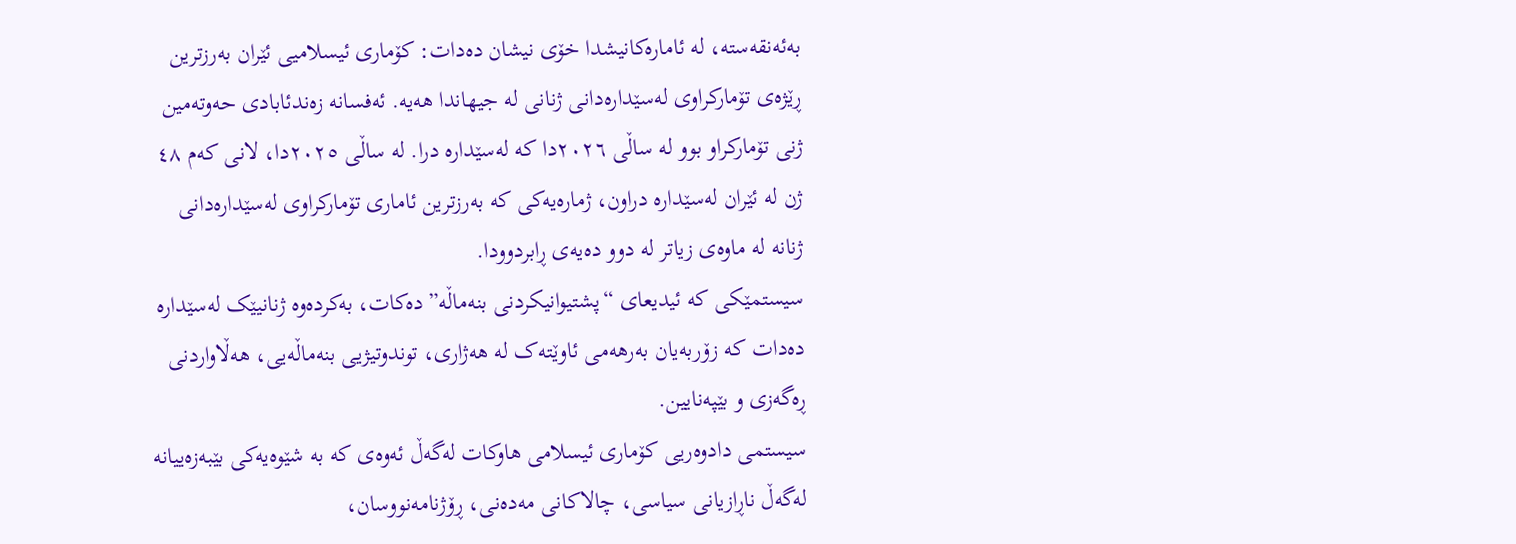بەئەنقەستە، لە ئامارەکانیشدا خۆی نیشان دەدات: کۆماری ئیسلامیی ئێران بەرزترین ڕێژەی تۆمارکراوی لەسێدارەدانی ژنانی لە جیهاندا هەیە. ئەفسانە زەندئابادی حەوتەمین ژنی تۆمارکراو بوو لە ساڵی ٢٠٢٦دا کە لەسێدارە درا. لە ساڵی ٢٠٢٥دا، لانی کەم ٤٨ ژن لە ئێران لەسێدارە دراون، ژمارەیەکی کە بەرزترین ئاماری تۆمارکراوی لەسێدارەدانی ژنانە لە ماوەی زیاتر لە دوو دەیەی ڕابردوودا.
سیستمێکی کە ئیدیعای “پشتیوانیکردنی بنەماڵە” دەکات، بەکردەوە ژنانیێک لەسێدارە دەدات کە زۆربەیان بەرهەمی ئاوێتەک لە هەژاری، توندوتیژیی بنەماڵەیی، هەڵاواردنی ڕەگەزی و بێپەنایین.
سیستمی دادوەریی کۆماری ئیسلامی هاوکات لەگەڵ ئەوەی کە بە شێوەیەکی بێبەزەییانە لەگەڵ ناڕازیانی سیاسی، چالاکانی مەدەنی، ڕۆژنامەنووسان،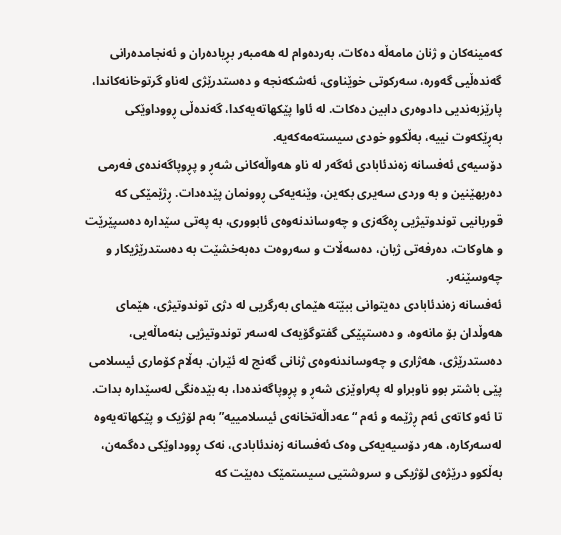کەمینەکان و ژنان مامەڵە دەکات، بەردەوام لە هەمبەر بڕیادەران و ئەنجامدەرانی گەندەڵیی گەورە، سەرکوتی خوێناوی، ئەشکەنجە و دەستدرێژی لەناو گرتوخانەکاندا، پارێزبەندیی دادوەری دابین دەکات. لە ئاوا پێکهاتەیەکدا، گەندەڵی ڕووداوێکی بەڕێکەوت نییە، بەڵکوو خودی سیستەمەکەیە.
دۆسیەی ئەفسانە زەندئابادی ئەگەر لە ناو هەواڵەکانی شەڕ و پڕوپاگەندەی فەرمی دەربهێنین و بە وردی سەیری بکەین، وێنەیەکی ڕوونمان پێدەدات. ڕژێمێکی کە قوربانیی توندوتیژیی ڕەگەزی و چەوساندنەوەی ئابووری، بە پەتی سێدارە دەسپێرێت و هاوکات، دەرفەتی ژیان، دەسەڵات و سەروەت دەبەخشێت بە دەستدرێژیکار و چەوسێنەر.
ئەفسانە زەندئابادی دەیتوانی ببێتە هێمای بەرگریی لە دژی توندوتیژی، هێمای هەوڵدان بۆ مانەوە، و دەستپێکی گفتوگۆیەک لەسەر توندوتیژیی بنەماڵەیی، دەستدرێژی، هەژاری و چەوساندنەوەی ژنانی گەنج لە ئێران. بەڵام کۆماری ئیسلامی پێی باشتر بوو ناوبراو لە پەراوێزی شەڕ و پڕوپاگەندەدا، بە بێدەنگی لەسێدارە بدات.
تا ئەو کاتەی ئەم ڕژێمە و ئەم “عەداڵەتخانەی ئیسلامییە” بەم لۆژیک و پێکهاتەیەوە لەسەرکارە، هەر دۆسیەیەکی وەک ئەفسانە زەندئابادی، نەک ڕووداوێکی دەگمەن، بەڵکوو درێژەی لۆژیکی و سروشتیی سیستمێک دەبێت کە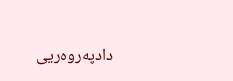دادپەروەریی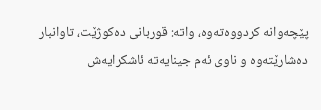پێچەوانە کردووەتەوە، واتە: قوربانی دەکوژێت، تاوانبار دەشارێتەوە و ناوی ئەم جینایەتە ئاشکرایەش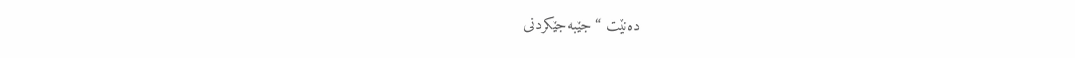دەنێت “جێبەجێکردنی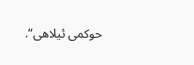حوکمی ئیلاهی“.